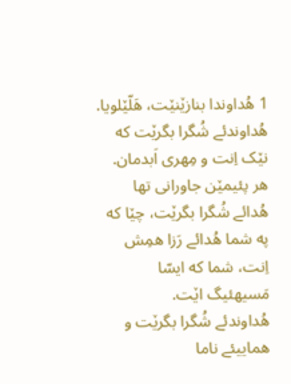1 هُداوندا بنازێنێت، هَلّێلویا. هُداوندئے شُگرا بگرێت که نێک اِنت و مِهری اَبدمان.
هر پئیمێن جاورانی تها هُدائے شُگرا بگرێت، چێا که په شما هُدائے رَزا همِش اِنت، شما که ایسّا مَسیهئیگ اێت.
هُداوندئے شُگرا بگرێت و هماییئے ناما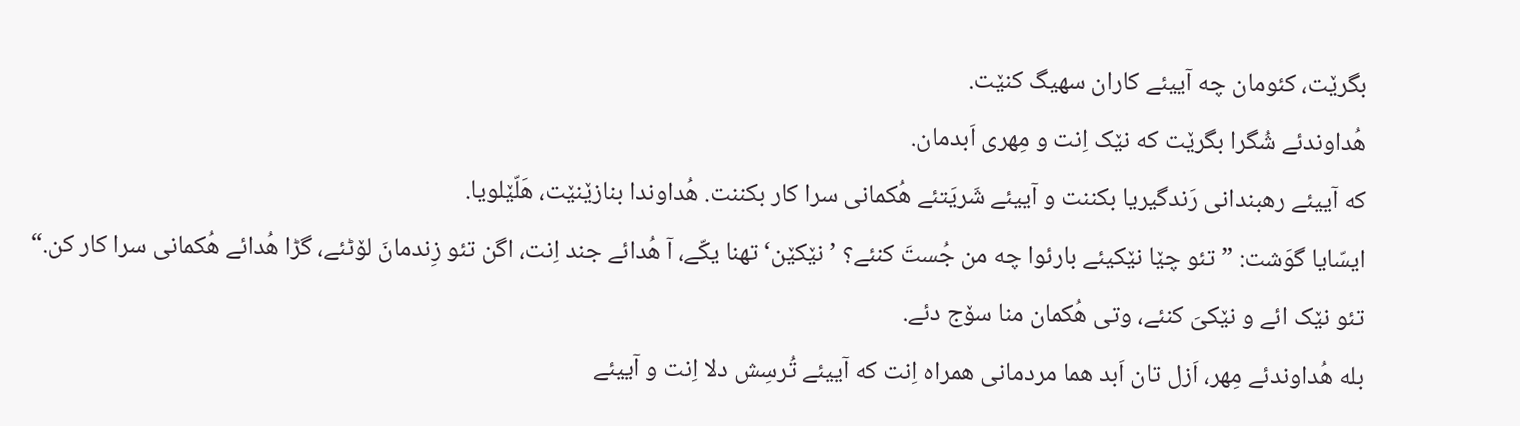بگرێت، کئومان چه آییئے کاران سهیگ کنێت.
هُداوندئے شُگرا بگرێت که نێک اِنت و مِهری اَبدمان.
که آییئے رهبندانی رَندگیریا بکننت و آییئے شَریَتئے هُکمانی سرا کار بکننت. هُداوندا بنازێنێت، هَلّێلویا.
ایسّایا گوَشت: ”تئو چێا نێکیئے بارئوا چه من جُستَ کنئے؟ ’نێکێن‘ تهنا یکّے، آ هُدائے جند اِنت، اگن تئو زِندمانَ لۆٹئے، گڑا هُدائے هُکمانی سرا کار کن.“
تئو نێک ائے و نێکیَ کنئے، وتی هُکمان منا سۆج دئے.
بله هُداوندئے مِهر، اَزل تان اَبد هما مردمانی همراه اِنت که آییئے تُرسِش دلا اِنت و آییئے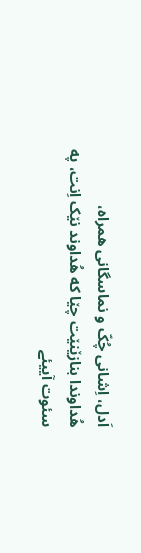اَدل، اِشانی چُکّ و نماسگانی همراه،
هُداوندا بنازێنێت چێا که هُداوند نێک اِنت، په سئوت آییئے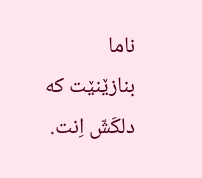ناما بنازێنێت که دلکَشّ اِنت.